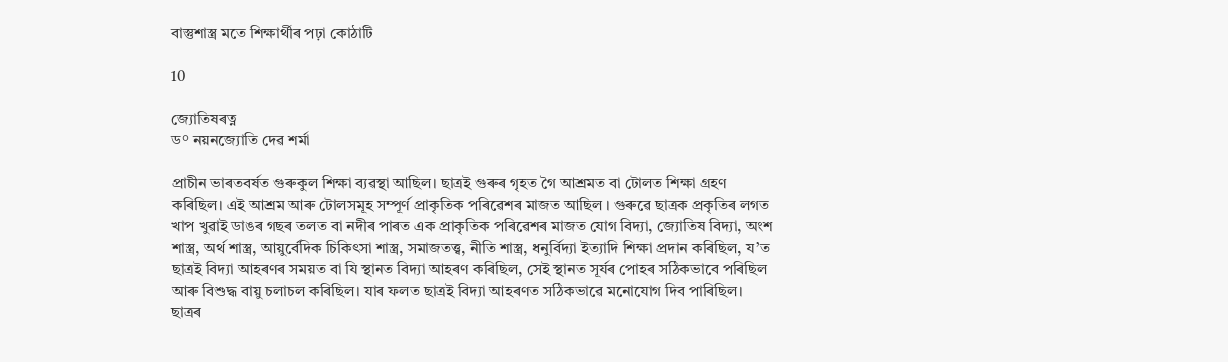বাস্তুশাস্ত্র মতে শিক্ষাৰ্থীৰ পঢ়া কোঠাটি

10

জ্যোতিষৰত্ন
ড° নয়নজ্যোতি দেৱ শৰ্মা

প্রাচীন ভাৰতবৰ্ষত গুৰুকুল শিক্ষা ব্যৱস্থা আছিল। ছাত্ৰই গুৰুৰ গৃহত গৈ আশ্ৰমত বা টোলত শিক্ষা গ্ৰহণ কৰিছিল। এই আশ্ৰম আৰু টোলসমূহ সম্পূর্ণ প্রাকৃতিক পৰিৱেশৰ মাজত আছিল । গুৰুৱে ছাত্ৰক প্ৰকৃতিৰ লগত খাপ খুৱাই ডাঙৰ গছৰ তলত বা নদীৰ পাৰত এক প্রাকৃতিক পৰিৱেশৰ মাজত যোগ বিদ্যা, জ্যোতিষ বিদ্যা, অংশ শাস্ত্র, অর্থ শাস্ত্র, আয়ুর্বেদিক চিকিৎসা শাস্ত্র, সমাজতত্ত্ব, নীতি শাস্ত্র, ধনুর্বিদ্যা ইত্যাদি শিক্ষা প্ৰদান কৰিছিল, য’ত ছাত্ৰই বিদ্যা আহৰণৰ সময়ত বা যি স্থানত বিদ্যা আহৰণ কৰিছিল, সেই স্থানত সূৰ্যৰ পোহৰ সঠিকভাবে পৰিছিল আৰু বিশুদ্ধ বায়ু চলাচল কৰিছিল। যাৰ ফলত ছাত্ৰই বিদ্যা আহৰণত সঠিকভাৱে মনোযোগ দিব পাৰিছিল। ছাত্ৰৰ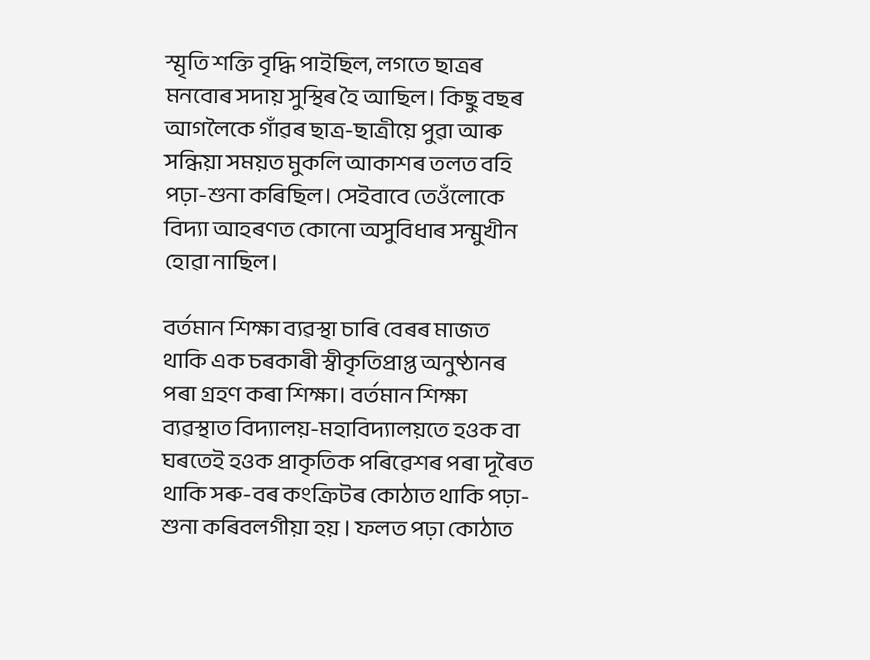স্মৃতি শক্তি বৃদ্ধি পাইছিল, লগতে ছাত্ৰৰ মনবোৰ সদায় সুস্থিৰ হৈ আছিল। কিছু বছৰ আগলৈকে গাঁৱৰ ছাত্ৰ-ছাত্ৰীয়ে পুৱা আৰু সন্ধিয়া সময়ত মুকলি আকাশৰ তলত বহি পঢ়া-শুনা কৰিছিল। সেইবাবে তেওঁলোকে বিদ্যা আহৰণত কোনো অসুবিধাৰ সন্মুখীন হোৱা নাছিল।

বর্তমান শিক্ষা ব্যৱস্থা চাৰি বেৰৰ মাজত থাকি এক চৰকাৰী স্বীকৃতিপ্রাপ্ত অনুষ্ঠানৰ পৰা গ্ৰহণ কৰা শিক্ষা। বর্তমান শিক্ষা ব্যৱস্থাত বিদ্যালয়-মহাবিদ্যালয়তে হওক বা ঘৰতেই হওক প্রাকৃতিক পৰিৱেশৰ পৰা দূৰৈত থাকি সৰু-বৰ কংক্ৰিটৰ কোঠাত থাকি পঢ়া-শুনা কৰিবলগীয়া হয় । ফলত পঢ়া কোঠাত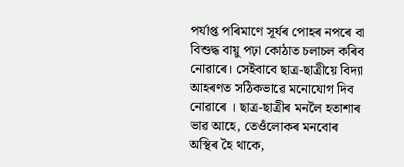পৰ্যাপ্ত পৰিমাণে সূৰ্যৰ পোহৰ নপৰে বা বিশুদ্ধ বায়ু পঢ়া কোঠাত চলাচল কৰিব নোৱাৰে। সেইবাবে ছাত্ৰ-ছাত্ৰীয়ে বিদ্যা আহৰণত সঠিকভাৱে মনোযোগ দিব নোৱাৰে । ছাত্ৰ-ছাত্ৰীৰ মনলৈ হতাশাৰ ভাৱ আহে, তেওঁলোকৰ মনবোৰ অস্থিৰ হৈ থাকে,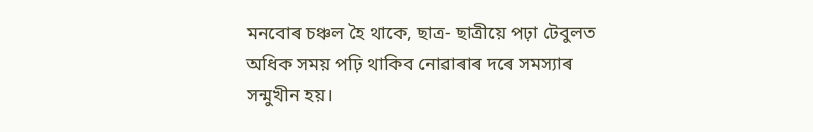মনবোৰ চঞ্চল হৈ থাকে, ছাত্র- ছাত্ৰীয়ে পঢ়া টেবুলত অধিক সময় পঢ়ি থাকিব নোৱাৰাৰ দৰে সমস্যাৰ সন্মুখীন হয়।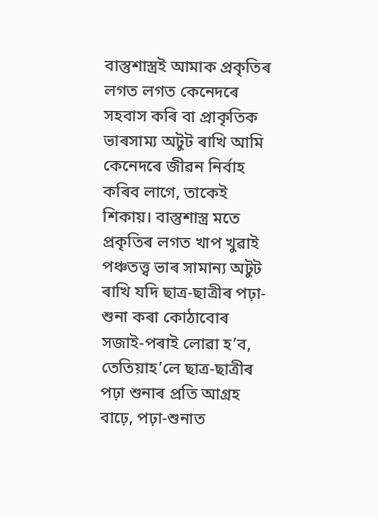বাস্তুশাস্ত্রই আমাক প্ৰকৃতিৰ লগত লগত কেনেদৰে সহবাস কৰি বা প্রাকৃতিক ভাৰসাম্য অটুট ৰাখি আমি কেনেদৰে জীৱন নিৰ্বাহ কৰিব লাগে, তাকেই শিকায়। বাস্তুশাস্ত্ৰ মতে প্ৰকৃতিৰ লগত খাপ খুৱাই পঞ্চতত্ত্ব ভাৰ সামান্য অটুট ৰাখি যদি ছাত্ৰ-ছাত্ৰীৰ পঢ়া-শুনা কৰা কোঠাবোৰ সজাই-পৰাই লোৱা হ’ব, তেতিয়াহ’লে ছাত্ৰ-ছাত্ৰীৰ পঢ়া শুনাৰ প্ৰতি আগ্ৰহ বাঢ়ে, পঢ়া-শুনাত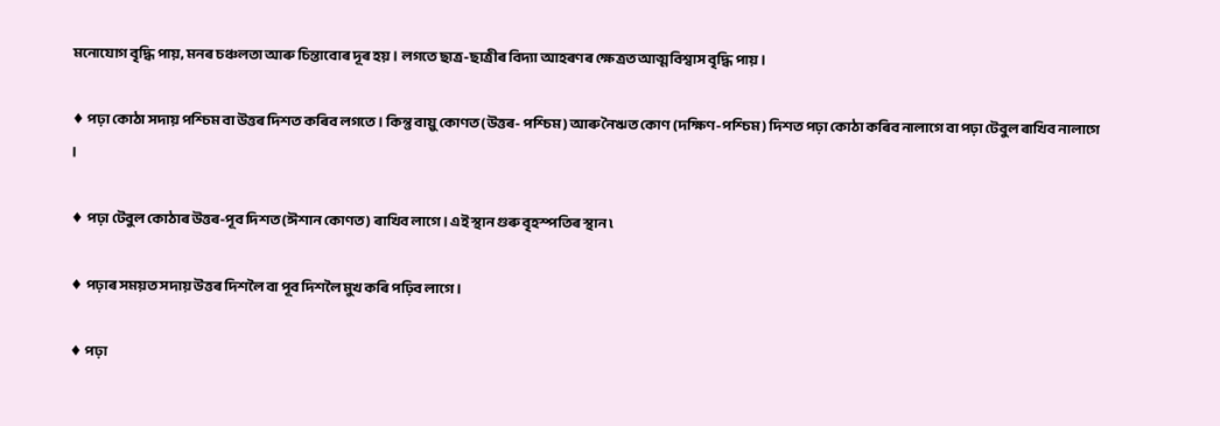মনোযোগ বৃদ্ধি পায়, মনৰ চঞ্চলতা আৰু চিন্তাবোৰ দূৰ হয়। লগতে ছাত্ৰ-ছাত্ৰীৰ বিদ্যা আহৰণৰ ক্ষেত্ৰত আত্মবিশ্বাস বৃদ্ধি পায়।

♦ পঢ়া কোঠা সদায় পশ্চিম বা উত্তৰ দিশত কৰিব লগতে। কিন্তু বায়ু কোণত (উত্তৰ- পশ্চিম) আৰু নৈঋত কোণ (দক্ষিণ-পশ্চিম) দিশত পঢ়া কোঠা কৰিব নালাগে বা পঢ়া টেবুল ৰাখিব নালাগে ।

♦ পঢ়া টেবুল কোঠাৰ উত্তৰ-পূব দিশত (ঈশান কোণত) ৰাখিব লাগে। এই স্থান গুৰু বৃহস্পতিৰ স্থান ৷

♦ পঢ়াৰ সময়ত সদায় উত্তৰ দিশলৈ বা পূব দিশলৈ মুখ কৰি পঢ়িব লাগে।

♦ পঢ়া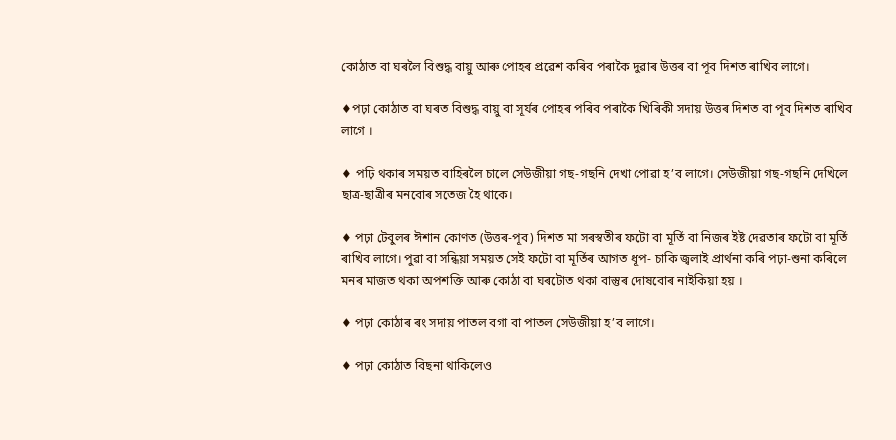কোঠাত বা ঘৰলৈ বিশুদ্ধ বায়ু আৰু পোহৰ প্ৰৱেশ কৰিব পৰাকৈ দুৱাৰ উত্তৰ বা পূব দিশত ৰাখিব লাগে।

♦পঢ়া কোঠাত বা ঘৰত বিশুদ্ধ বায়ু বা সূৰ্যৰ পোহৰ পৰিব পৰাকৈ খিৰিকী সদায় উত্তৰ দিশত বা পূব দিশত ৰাখিব লাগে ।

♦ পঢ়ি থকাৰ সময়ত বাহিৰলৈ চালে সেউজীয়া গছ-গছনি দেখা পোৱা হ’ব লাগে। সেউজীয়া গছ-গছনি দেখিলে ছাত্ৰ-ছাত্ৰীৰ মনবোৰ সতেজ হৈ থাকে।

♦ পঢ়া টেবুলৰ ঈশান কোণত (উত্তৰ-পূব) দিশত মা সৰস্বতীৰ ফটো বা মূৰ্তি বা নিজৰ ইষ্ট দেৱতাৰ ফটো বা মূৰ্তি ৰাখিব লাগে। পুৱা বা সন্ধিয়া সময়ত সেই ফটো বা মূৰ্তিৰ আগত ধূপ- চাকি জ্বলাই প্রার্থনা কৰি পঢ়া-শুনা কৰিলে মনৰ মাজত থকা অপশক্তি আৰু কোঠা বা ঘৰটোত থকা বাস্তুৰ দোষবোৰ নাইকিয়া হয় ।

♦ পঢ়া কোঠাৰ ৰং সদায় পাতল বগা বা পাতল সেউজীয়া হ’ব লাগে।

♦ পঢ়া কোঠাত বিছনা থাকিলেও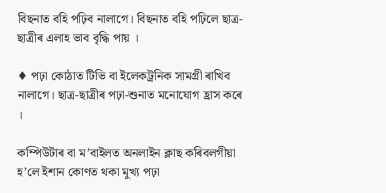বিছনাত বহি পঢ়িব নালাগে। বিছনাত বহি পঢ়িলে ছাত্র- ছাত্ৰীৰ এলাহ ভাব বৃদ্ধি পায় ।

♦ পঢ়া কোঠাত টিভি বা ইলেকট্রনিক সামগ্ৰী ৰাখিব নালাগে। ছাত্ৰ-ছাত্ৰীৰ পঢ়া-শুনাত মনোযোগ হ্ৰাস কৰে ।

কম্পিউটাৰ বা ম’বাইলত অনলাইন ক্লাছ কৰিবলগীয়া হ’লে ইশান কোণত থকা মুখ্য পঢ়া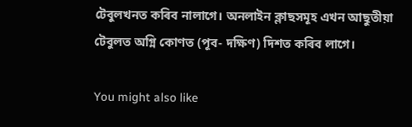টেবুলখনত কৰিব নালাগে। অনলাইন ক্লাছসমূহ এখন আছুতীয়া টেবুলত অগ্নি কোণত (পূব- দক্ষিণ) দিশত কৰিব লাগে।

You might also like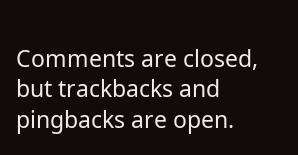Comments are closed, but trackbacks and pingbacks are open.